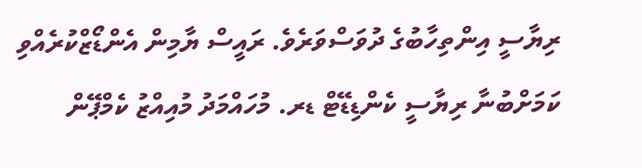ރިޔާސީ އިންތިހާބުގެ ދުވަސްވަރެވެ. ރައީސް ޔާމިން އެންޑޯޒްކުރެއްވި ކަމަށްބުނާ ރިޔާސީ ކެންޑިޑޭޓް ޑރ. މުހައްމަދު މުއިއްޒު ކެމްޕޭން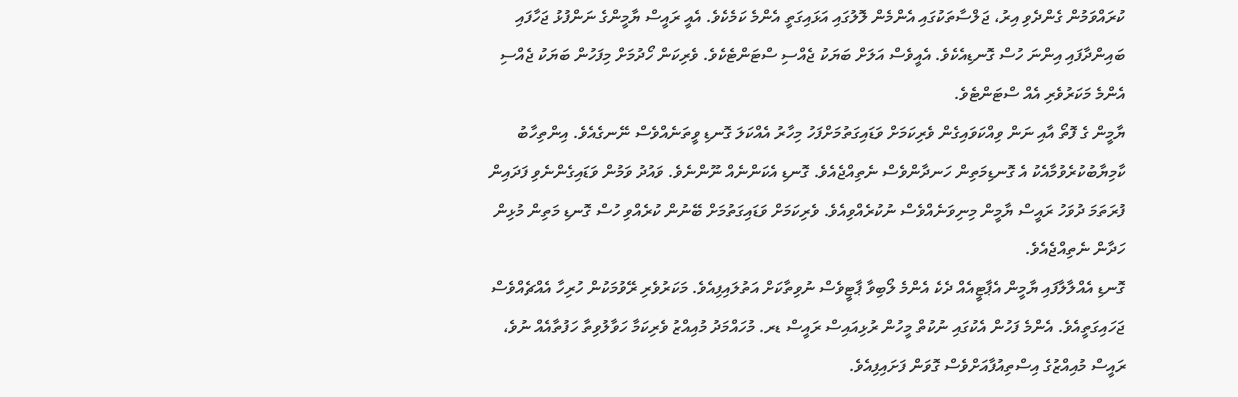ކުރައްވަމުން ގެންދެވި އިރު، ޖަލްސާތަކުގައި އެންމެން ލޮލުގައި އަޅައިގަތީ އެންމެ ކަމެކެވެ. އެއީ ރައީސް ޔާމީންގެ ނަންފުޅު ޖަހާފައި ބައިންދާފައި އިންނަ ހުސް ގޮނޑިއެކެވެ. އެއީވެސް އަލަށް ބަޔަކު ޖެއްސި ސްޓަންޓެކެވެ. ވެރިކަން ހޯދުމަށް މިފަހުން ބަޔަކު ޖެއްސި އެންމެ މަކަރުވެރި އެއް ސްޓަންޓެވެ.
ޔާމީން ގެ ފޮތޯ އާއި ނަން ވިއްކަވައިގެން ވެރިކަމަށް ވަޑައިގަތުމަށްފަހު މިހާރު އެއްކަލަ ގޮނޑި ވީތަނެއްވެސް ނޭނގެއެވެ. އިންތިހާބު ކާމިޔާބުކުރެވުމާއެކު އެ ގޮނޑިމަތިން ހަނދާންވެސް ނެތިއްޖެއެވެ. ގޮނޑި އެކަންނެއް ނޫންނެވެ. ވައުދު ވަމުން ވަޑައިގެންނެވި ފަދައިން ފުރަތަމަ ދުވަހު ރައީސް ޔާމީން މިނިވަނެއްވެސް ނުކުރެއްވިއެވެ. ވެރިކަމަށް ވަޑައިގަތުމަށް ބޭނުން ކުރެއްވި ހުސް ގޮނޑި މަތިން މުޅިން ހަދާން ނެތިއްޖެއެވެ.
ގޮނޑި އެއްލާލާފައި ޔާމީން އެޕާޓީއެއް ދެކެ އެންމެ ލޯބިވާ ޕާޓީވެސް ނުވިތާކަށް އަތުލައިފިއެވެ. މަކަރުވެރި ރޭވުމަކުން ހުރިހާ އެއްޗެއްވެސް ޖަހައިގަތީއެވެ. އެންމެ ފަހުން އެކުގައި ނުކުތް މީހުން ރުޅިއައިސް ރައީސް ޑރ. މުހައްމަދު މުއިއްޒު ވެރިކަމާ ހަވާލުވިތާ ހަފުތާއެއް ނުވެ، ރައީސް މުއިއްޒުގެ އިސްތިއުފާއަށްވެސް ގޮވަން ފަށައިފިއެވެ.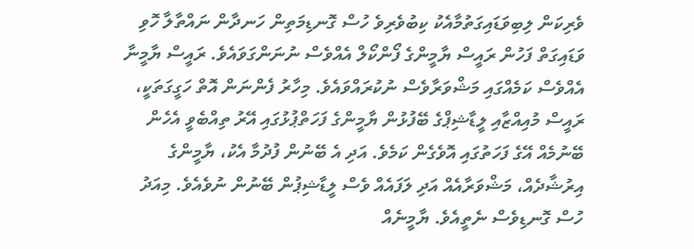ވެރިކަން ލިބިވަޑައިގަތުމާއެކު ކިބުވެރިވެ ހުސް ގޮނޑިމަތިން ހަނދާން ނައްތާލާ ހޮވި ވަޑައިގަތް ފަހުން ރައީސް ޔާމީންގެ ފޯންކޯލް އެއްވެސް ނުނަންގަވައެވެ. ރައީސް ޔާމީނާ އެއްވެސް ކަމެއްގައި މަޝްވަރާވެސް ނުކުރައްވައެވެ. މިހާރު ފެންނަން އޮތް ހަގީގަތަކީ، ރައީސް މުއިއްޒާއި ލީޑާޝިޕްގެ ބޭފުޅުން ޔާމީންގެ ފަހަތްޕުޅުގައި އޭރު ތިއްބެވީ އެހެން ބޭނުމެއް އޭގެ ފަހަތުގައި އޮވެގެން ކަމެވެ. އަދި އެ ބޭނުން ފުދުމާ އެކު، ޔާމީންގެ އިރުޝާދެއް، މަޝްވަރާއެއް އަދި ލަފައެއް ވެސް ލީޑާޝިޕުން ބޭނުން ނުވެއެވެ. މިއަދު ހުސް ގޮނޑިވެސް ނެތީއެވެ. ޔާމީނެއް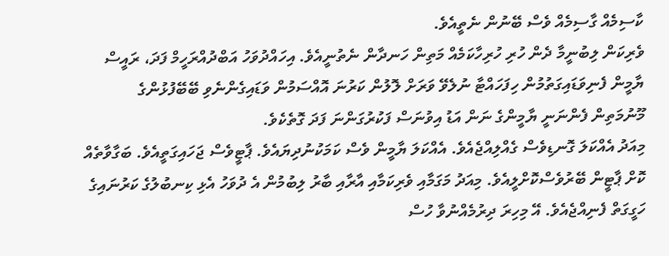ކާސިމެއް ގާސިމެއް ވެސް ބޭނުން ނެތީއެވެ.
ވެރިކަން ލިބުނީމާ ދެން ހުރި ހުރިހާކަމެއް މަތިން ހަނދާން ނެތުނީއެވެ. އިހައްދުވަހު އަބްދުއްރަހީމް ފަދަ، ރައީސް ޔާމީން ފެނިވަޑައިގަތުމުން ހިފަހައްޓާ ނުލެވޭ ވަރަށް ލޮލުން ކަރުނަ އޮއްސަމުން ވަޑައިގެންނެވި ބޭބޭފުޅުންގެ މޫނުމަތިން ފެންނަނީ ޔާމީންގެ ނަން އަޑު އިވުނަސް ފަކުރުގަންނަ ފަދަ ގޮތެކެވެ.
މިއަދު އެއްކަލަ ގޮނޑިވެސް ގެއްލިއްޖެއެވެ. އެއްކަލަ ޔާމީން ވެސް ކަމަކުނުދިޔައެވެ. ޕާޓީވެސް ޖަހައިގަތީއެވެ. ބަގާވާތެއް ކޮށް ޕާޓީން ބޭރުވެސްކޮށްލީއެވެ. މިއަދު މަގަމާއި ވެރިކަމާއި އާރާއި ބާރު ލިބުމުން އެ ދުވަހު އެޅި ކިނބުލުގެ ކަރުނައިގެ ހަގީގަތް ފެނިއްޖެއެވެ. އޭ މިހިރަ ދިރުމެއްނުވާ ހުސް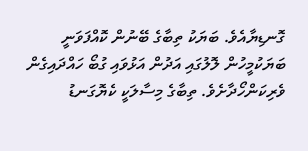ގޮނޑިޔާއެވެ. ބަޔަކު ތިބާގެ ބޭނުން ކޮއްފަވަނީ ބަޔަކުމީހުން ލޮލުގައި އަދުން އަޅުވައި ގުބޯ ހައްދައިގެން ވެރިކަންހޯދާށެވެ. ތިބާގެ މިސާލަކީ ކެޔޮގަނޑު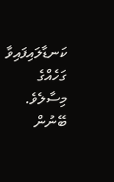ކަނޑާލައިފައިވާ ގަހެއްގެ މިސާލެވެ. ބޭނުން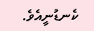ކެނޑުނީއެވެ.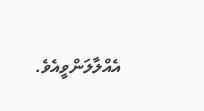އެއްލާލަންވީއެވެ.